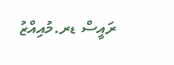ރައީސް ޑރ.މުއިއްޒު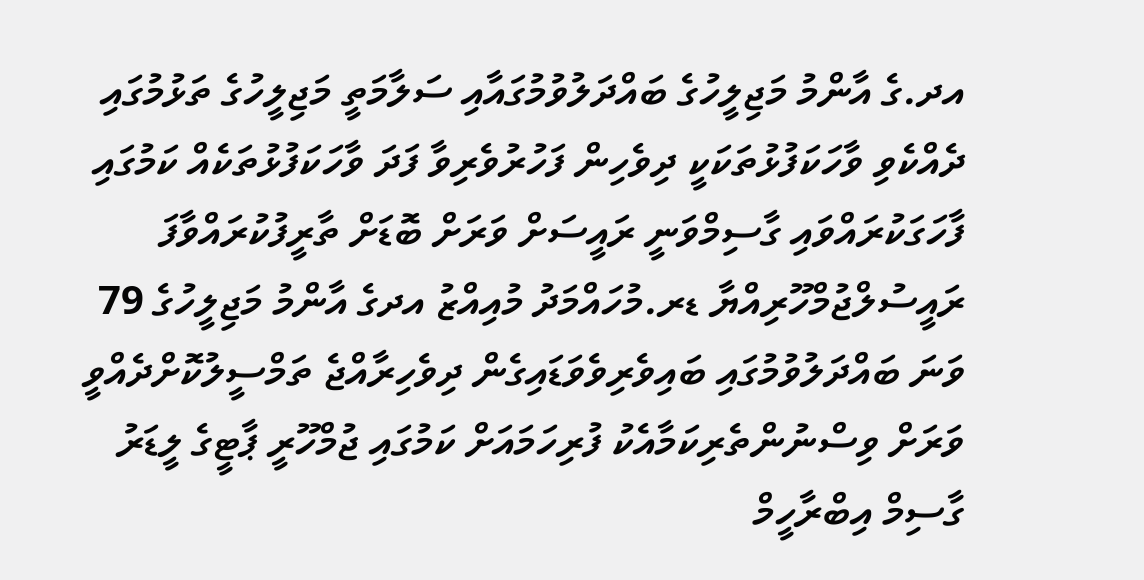އދ.ގެ އާންމު މަޖިލީހުގެ ބައްދަލުވުމުގައާއި ސަލާމަތީ މަޖިލީހުގެ ތަޅުމުގައި ދެއްކެވި ވާހަކަފުޅުތަކަކީ ދިވެހިން ފަހުރުވެރިވާ ފަދަ ވާހަކަފުޅުތަކެއް ކަމުގައި ފާހަގަކުރައްވައި ގާސިމްވަނީ ރައީސަށް ވަރަށް ބޮޑަށް ތާރީފުކުރައްވާފަ
ރައީސުލްޖުމްހޫރިއްޔާ ޑރ.މުހައްމަދު މުއިއްޒު އދގެ އާންމު މަޖިލީހުގެ 79 ވަނަ ބައްދަލުވުމުގައި ބައިވެރިވެވަޑައިގެން ދިވެހިރާއްޖެ ތަމްސީލުކޮށްދެއްވީ ވަރަށް ވިސްނުންތެރިކަމާއެކު ފުރިހަމައަށް ކަމުގައި ޖުމްހޫރީ ޕާޓީގެ ލީޑަރު ގާސިމް އިބްރާހީމް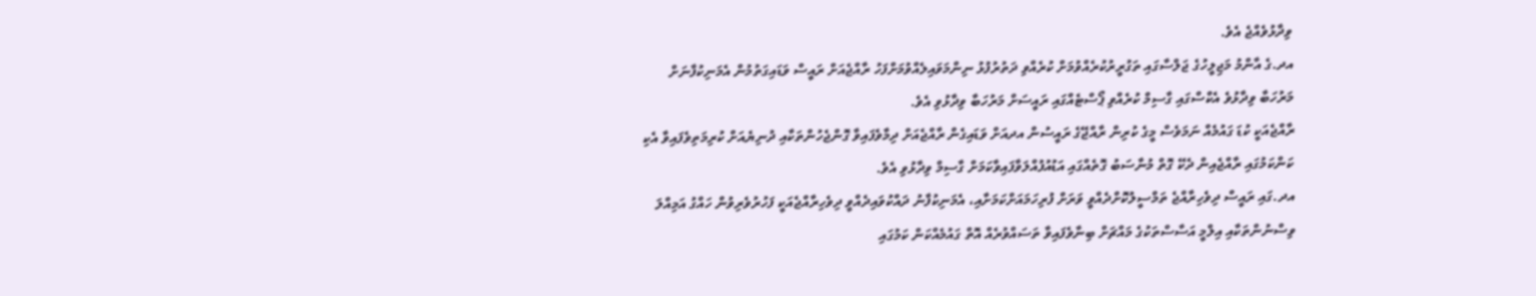ވިދާޅުވެއްޖެ އެވެ.
އދ.ގެ އާންމު މަޖިލީހުގެ ޖަލްސާގައި ތަގުރީރުކުރެއްވުމަށް ކުރެއްވި ދަތުރުފުޅު ނިންމަވައިލެއްވުމަށްފަހު ރާއްޖެއަށް ރައީސް ވަޑައިގަތުމުން އެމަނިކުފާނަށް މަރުހަބާ ވިދާޅުވެ އެކްސްގައި ގާސިމް ކުރެއްވި ޕޯސްޓެއްގައި ރައީސަށް މަރުހަބާ ވިދާޅުވި އެވެ.
ރާއްޖެއަކީ ކުޑަ ގައުމެއް ނަމަވެސް މީގެ ކުރިން ރާއްޖޭގެ ރައީސުން އދއަށް ވަޑައިގެން ރާއްޖެއަށް ދިމާވެފައިވާ ގޮންޖެހުންތަކާއި ދުނިޔެއަށް ކުރިމަތިވެފައިވާ އެކި ކަންކަމުގައި ރާއްޖެއިން ދެކޭ ގޮތް މުނާސަބު ގޮތެއްގައި އަޑުއުފުއްލަވާފައިވާކަމަށް ގާސިމް ވިދާޅުވި އެވެ.
އދ.ގައި ރައީސް ދިވެހިރާއްޖެ ތަމްސީލުކޮށްދެއްވީ ވަރަށް ފުރިހަމައަށްކަމަށާއި، އެމަނިކުފާނު ދައްކުވައިދެއްވީ ދިވެހިރާއްޖެއަކީ ފަހުރުވެރިވުން ހައްގު އަމިއްލަ ވިސްނުންތަކާއި އިލްމީ އަސާސްތަކުގެ މައްޗަށް ބިނާވެފައިވާ ތަސައްވުރެއް އޮތް ގައުމެއްކަން ކަމުގައި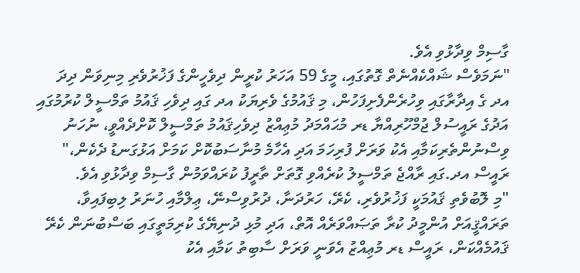ގާސިމް ވިދާޅުވި އެވެ.
"ނަމަވެސް ޝައްކެއްނެތް ގޮތުގައި، މީގެ 59 އަހަރު ކުރީން ދިވެހީންގެ ފަޚުރުވެރި މިނިވަން ދިދަ އދ ގެ އިދާރާގައި ވިހުރެންފެށިފަހުން، މި ޤައުމުގެ ވެރިޔަކު އދ ގައި ދިވެހި ޤައުމު ތަމްސީލް ކުރުމުގައި އަދުގެ ރައީސުލް ޖުމްހޫރިއްޔާ ޑރ މުޙައްމަދު މުޢިއްޒު ދިވެހިޤައުމު ތަމްސީލް ކޮށްދެއްވީ، ނުހަނު ވިސްނުންތެރިކަމާއި އެކު ވަރަށް ފުރިހަމަ އަދި އެހާމެ މުނާސަބުކޮށް ކަމަށް އަޅުގަނޑު ދެކެން،" ރައީސް އދ.ގައި ރާއްޖެ ތަމްސީލު ކުރެއްވި ގޮތަށް ތާރީފު ކުރައްވަމުން ގާސިމް ވިދާޅުވި އެވެ.
"މި ލޮބުވެތި ޤައުމަކީ ފަޚުރުވެރި، ކެރޭ، ހަރުދަނާ، ދުރުވިސްނޭ، ޢިލްމާއި ހުނަރު ލިބިފައިވާ، ތަރައްޤީއަށް އުންމީދު ކުރާ ތަޞައްވަރެއް އޮތް، އަދި މުޅި ދުނިޔޭގެ ކުރިމަތީގައި ބަސްބުނަން ކެރޭ ޤައުމެއްކަން، ރައީސް ޑރ މުޢިއްޒު އެވަނީ ވަރަށް ސާބިތު ކަމާއި އެކު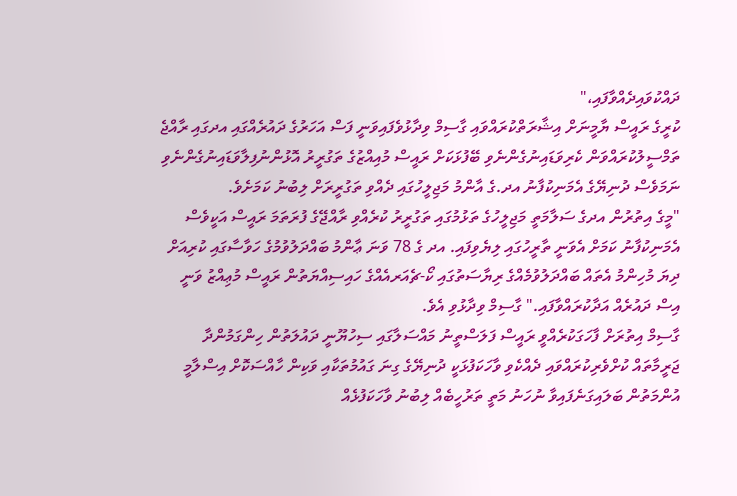ދައްކުވައިދެއްވާފައި،"
ކުރީގެ ރައީސް ޔާމީނަށް އިޝާރަތްކުރައްވައި ގާސިމް ވިދާޅުވެފައިވަނީ ފަސް އަހަރުގެ ދައުރެއްގައި އދގައި ރާއްޖެ ތަމްސީލުކުރައްވަން ކެރިވަޑައިނުގެންނެވި ބޭފުޅަކަށް ރައީސް މުއިއްޒުގެ ތަގުރީރު އޮޅުންނުފިލާވަޑައިނުގެންނެވި ނަމަވެސް ދުނިޔޭގެ އެމަނިކުފާނު އދ.ގެ އާންމު މަޖިލީހުގައި ދެއްވި ތަގުރީރަށް ލިބުނު ކަމަށެވެ.
"މީގެ އިތުރުން އދގެ ސަލާމަތީ މަޖިލީހުގެ ތަޅުމުގައި ތަގުރީރު ކުރެއްވި ރާއްޖޭގެ ފުރަތަމަ ރައީސް އަކީވެސް އެމަނިކުފާނު ކަމަށް އެވަނީ ތާރީހުގައި ލިޔެވިފައި. އދ ގެ 78 ވަނަ ޢާންމު ބައްދަލުވުމުގެ ހަވާސާގައި ކުރިއަށް ދިޔަ މުހިންމު އެތައް ބައްދަލުވުމެއްގެ ރިޔާސަތުގައި ކޯ-ޗެއަރއެއްގެ ހައިސިއްޔަތުން ރައީސް މުޢިއްޒު ވަނީ އިސް ދައުރެއް އަދާކުރައްވާފައި." ގާސިމް ވިދާޅުވި އެވެ.
ގާސިމް އިތުރަށް ފާހަގަކުރެއްވީ ރައީސް ފަލަސްތީނު މައްސަލާގައި ސިހުޔޫނީ ދައުލަތުން ހިންގަމުންދާ ޖަރީމާތައް ކުށްވެރިކުރައްވައި ދެއްކެވި ވާހަކަފުޅަކީ ދުނިޔޭގެ ގިނަ ގައުމުތަކާއި ވަކިން ހާއްސަކޮށް އިސްލާމީ އުންމަތުން ބަލައިގަނެފައިވާ ނުހަނު މަތީ ތަރުހީބެއް ލިބުނު ވާހަކަފުޅެއް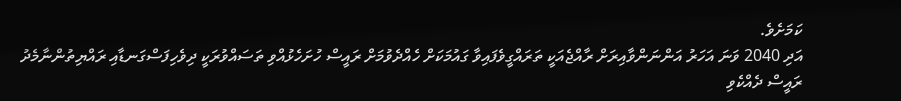ކަމަށެވެ.
އަދި 2040 ވަނަ އަހަރު އަންނަންވާއިރަށް ރާއްޖެއަކީ ތަރައްގީވެފައިވާ ގައުމަކަށް ހެއްދެވުމަށް ރައީސް ހުށަހެޅުއްވި ތަސައްވުރަކީ ދިވެހިފަސްގަނޑާއި ރައްޔިތުންނާމެދު ރައީސް ދެއްކެވި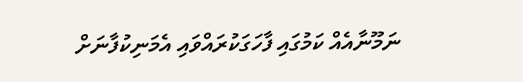ނަމޫނާއެއް ކަމުގައި ފާހަގަކުރައްވައި އެމަނިކުފާނަށް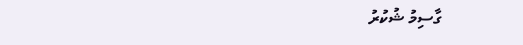ގާސިމު ޝުކުރު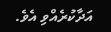އަދާކުރެއްވި އެވެ.